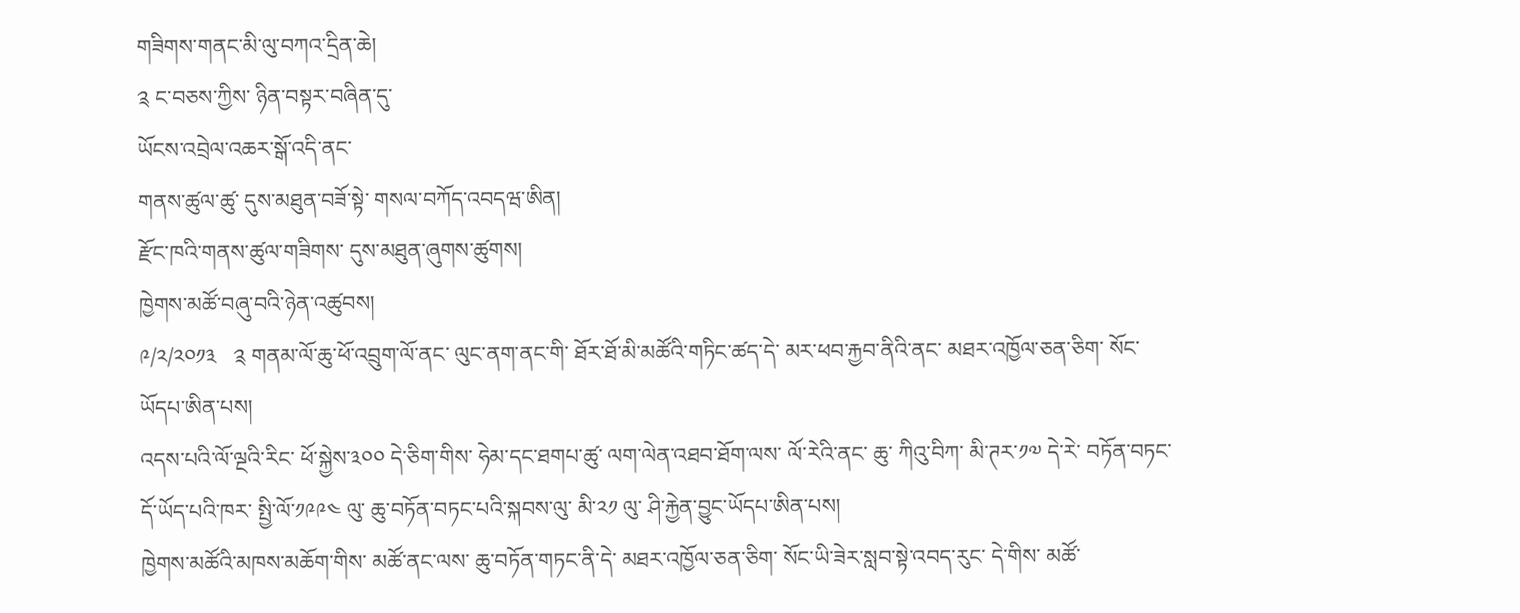གཟིགས་གནང་མི་ལུ་བཀའ་དྲིན་ཆེ།
༉ ང་བཅས་ཀྱིས་ ཉིན་བསྟར་བཞིན་དུ་
ཡོངས་འབྲེལ་འཆར་སྒོ་འདི་ནང་
གནས་ཚུལ་ཚུ་ དུས་མཐུན་བཟོ་སྟེ་ གསལ་བཀོད་འབདཝ་ཨིན།
རྫོང་ཁའི་གནས་ཚུལ་གཟིགས་ དུས་མཐུན་ཞུགས་ཚུགས།
ཁྱེགས་མཚོ་བཞུ་བའི་ཉེན་འཚུབས།
༩/༢/༢༠༡༣   ༉ གནམ་ལོ་ཆུ་ཕོ་འབྲུག་ལོ་ནང་ ལུང་ནག་ནང་གི་ ཐོར་ཐོ་མི་མཚོའི་གཏིང་ཚད་དེ་ མར་ཕབ་རྐྱབ་ནིའི་ནང་ མཐར་འཁྱོལ་ཅན་ཅིག་ སོང་ཡོདཔ་ཨིན་པས།
འདས་པའི་ལོ་ལྔའི་རིང་ ཕོ་སྐྱེས་༣༠༠ དེ་ཅིག་གིས་ ཧེམ་དང་ཐགཔ་ཚུ་ ལག་ལེན་འཐབ་ཐོག་ལས་ ལོ་རེའི་ནང་ ཆུ་ ཀིའུ་བིཀ་ མི་ཊར་༡༧ དེ་རེ་ བཏོན་བཏང་དོ་ཡོད་པའི་ཁར་ སྤྱི་ལོ་༡༩༩༤ ལུ་ ཆུ་བཏོན་བཏང་པའི་སྐབས་ལུ་ མི་༢༡ ལུ་ ཤི་རྐྱེན་བྱུང་ཡོདཔ་ཨིན་པས།
ཁྱེགས་མཚོའི་མཁས་མཆོག་གིས་ མཚོ་ནང་ལས་ ཆུ་བཏོན་གཏང་ནི་དེ་ མཐར་འཁྱོལ་ཅན་ཅིག་ སོང་ཡི་ཟེར་སླབ་སྟེ་འབད་རུང་ དེ་གིས་ མཚོ་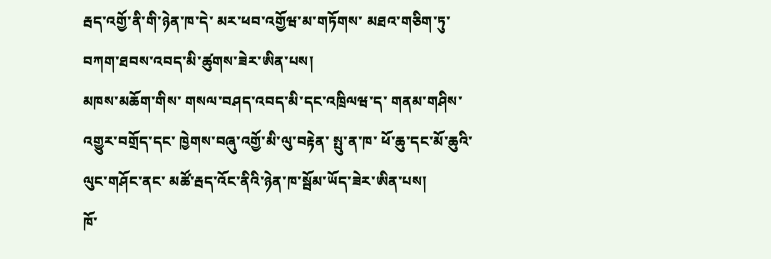རྦད་འགྱོ་ནི་གི་ཉེན་ཁ་དེ་ མར་ཕབ་འགྱོཝ་མ་གཏོགས་ མཐའ་གཅིག་ཏུ་ བཀག་ཐབས་འབད་མི་ཚུགས་ཟེར་ཨིན་པས།
མཁས་མཆོག་གིས་ གསལ་བཤད་འབད་མི་དང་འཁྲིལཝ་ད་ གནམ་གཤིས་འགྱུར་བགྲོད་དང་ ཁྱེགས་བཞུ་འགྱོ་མི་ལུ་བརྟེན་ སྤུ་ན་ཁ་ ཕོ་ཆུ་དང་མོ་ཆུའི་ ལུང་གཤོང་ནང་ མཚོ་རྦད་འོང་ནིའི་ཉེན་ཁ་སྦོམ་ཡོད་ཟེར་ཨིན་པས།
ཁོ་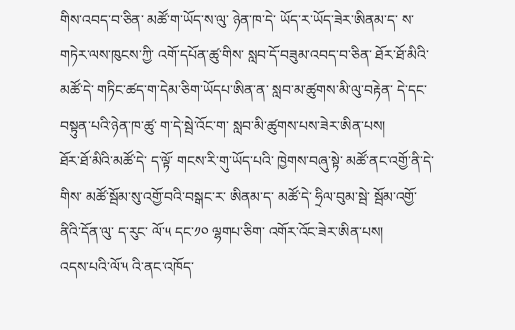གིས་འབད་བ་ཅིན་ མཚོ་ག་ཡོད་ས་ལུ་ ཉེན་ཁ་དེ་ ཡོད་ར་ཡོད་ཟེར་ཨིནམ་ད་ ས་གཏེར་ལས་ཁུངས་ཀྱི་ འགོ་དཔོན་ཚུ་གིས་ སླབ་དོ་བཟུམ་འབད་བ་ཅིན་ ཐོར་ཐོ་མིའི་མཚོ་དེ་ གཏིང་ཚད་ག་དེམ་ཅིག་ཡོདཔ་ཨིན་ན་ སླབ་མ་ཚུགས་མི་ལུ་བརྟེན་ དེ་དང་བསྟུན་པའི་ཉེན་ཁ་ཚུ་ ག་དེ་སྦེ་འོང་ག་ སླབ་མི་ཚུགས་པས་ཟེར་ཨིན་པས།
ཐོར་ཐོ་མིའི་མཚོ་དེ་ ད་ལྟོ་ གངས་རི་གུ་ཡོད་པའི་ ཁྱེགས་བཞུ་སྟེ་ མཚོ་ནང་འགྱོ་ནི་དེ་གིས་ མཚོ་སྦོམ་སུ་འགྱོ་བའི་བསྒང་ར་ ཨིནམ་ད་ མཚོ་དེ་ ཧྲིལ་བུམ་སྦེ་ སྦོམ་འགྱོ་ནིའི་དོན་ལུ་ ད་རུང་ ལོ་༥ དང་༡༠ ལྷགཔ་ཅིག་ འགོར་འོང་ཟེར་ཨིན་པས།
འདས་པའི་ལོ་༥ འི་ནང་འཁོད་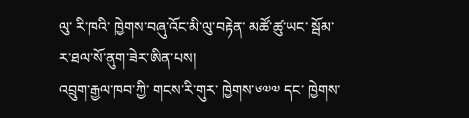ལུ་ རི་ཁའི་ ཁྱེགས་བཞུ་འོང་མི་ལུ་བརྟེན་ མཚོ་ཚུ་ཡང་ སྦོམ་ར་ཐལ་སོ་ནུག་ཟེར་ཨིན་པས།
འབྲུག་རྒྱལ་ཁབ་ཀྱི་ གངས་རི་གུར་ ཁྱེགས་༦༧༧ དང་ ཁྱེགས་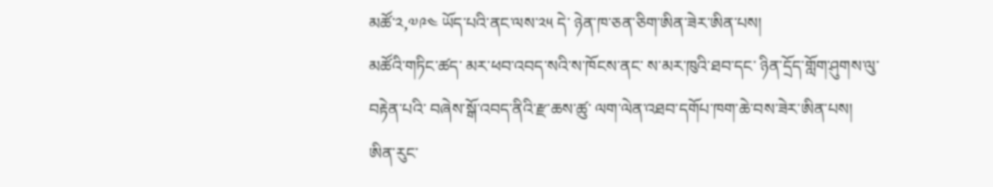མཚོ་༢,༧༩༤ ཡོད་པའི་ནང་ལས་༢༥ དེ་ ཉེན་ཁ་ཅན་ཅིག་ཨིན་ཟེར་ཨིན་པས།
མཚོའི་གཏིང་ཚད་ མར་ཕབ་འབད་སའི་ས་ཁོངས་ནང་ ས་མར་ཁུའི་ཐབ་དང་ ཉིན་དྲོད་གློག་ཤུགས་ལུ་བརྟེན་པའི་ བཞེས་སྒོ་འབད་ནིའི་རྫ་ཆས་ཚུ་ ལག་ལེན་འཐབ་དགོཔ་ཁག་ཆེ་བས་ཟེར་ཨིན་པས།
ཨིན་རུང་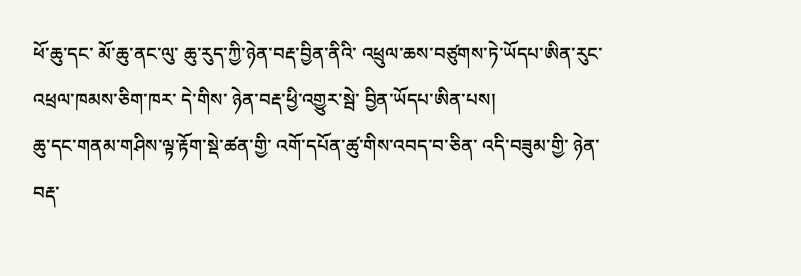ཕོ་ཆུ་དང་ མོ་ཆུ་ནང་ལུ་ ཆུ་རུད་ཀྱི་ཉེན་བརྡ་བྱིན་ནིའི་ འཕྲུལ་ཆས་བཙུགས་ཏེ་ཡོདཔ་ཨིན་རུང་ འཕྲལ་ཁམས་ཅིག་ཁར་ དེ་གིས་ ཉེན་བརྡ་ཕྱི་འགྱུར་སྦེ་ བྱིན་ཡོདཔ་ཨིན་པས།
ཆུ་དང་གནམ་གཤིས་ལྟ་རྟོག་སྡེ་ཚན་གྱི་ འགོ་དཔོན་ཚུ་གིས་འབད་བ་ཅིན་ འདི་བཟུམ་གྱི་ ཉེན་བརྡ་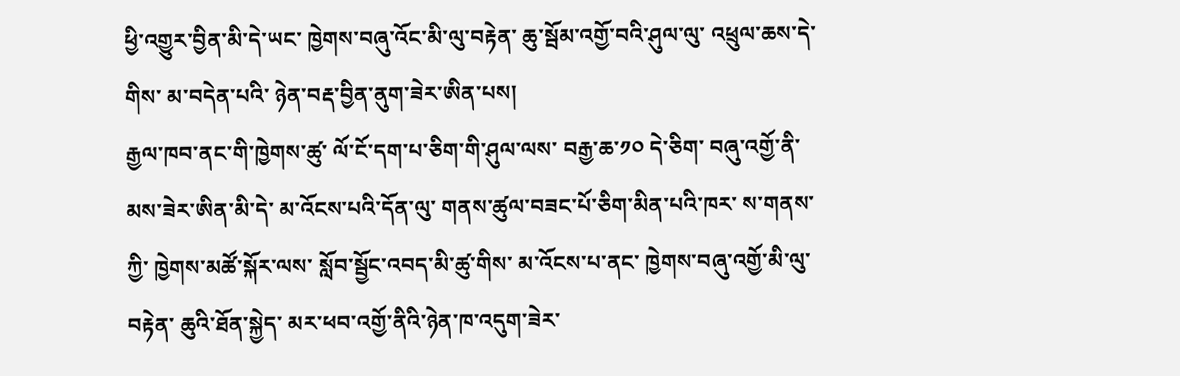ཕྱི་འགྱུར་བྱིན་མི་དེ་ཡང་ ཁྱེགས་བཞུ་འོང་མི་ལུ་བརྟེན་ ཆུ་སྦོམ་འགྱོ་བའི་ཤུལ་ལུ་ འཕྲུལ་ཆས་དེ་གིས་ མ་བདེན་པའི་ ཉེན་བརྡ་བྱིན་ནུག་ཟེར་ཨིན་པས།
རྒྱལ་ཁབ་ནང་གི་ཁྱེགས་ཚུ་ ལོ་ངོ་དག་པ་ཅིག་གི་ཤུལ་ལས་ བརྒྱ་ཆ་༡༠ དེ་ཅིག་ བཞུ་འགྱོ་ནི་མས་ཟེར་ཨིན་མི་དེ་ མ་འོངས་པའི་དོན་ལུ་ གནས་ཚུལ་བཟང་པོ་ཅིག་མིན་པའི་ཁར་ ས་གནས་ཀྱི་ ཁྱེགས་མཚོ་སྐོར་ལས་ སློབ་སྦྱོང་འབད་མི་ཚུ་གིས་ མ་འོངས་པ་ནང་ ཁྱེགས་བཞུ་འགྱོ་མི་ལུ་བརྟེན་ ཆུའི་ཐོན་སྐྱེད་ མར་ཕབ་འགྱོ་ནིའི་ཉེན་ཁ་འདུག་ཟེར་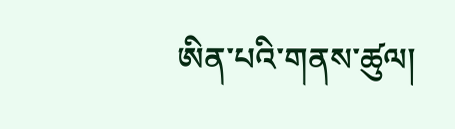ཨིན་པའི་གནས་ཚུལ།